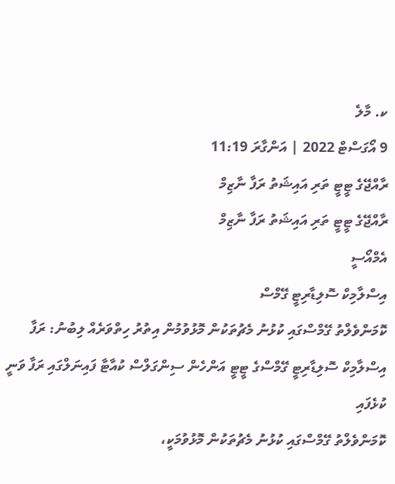ކ. މާލެ
9 އޯގަސްޓް 2022 | އަންގާރަ 11:19
ރާއްޖޭގެ ޓީޓީ ތަރި އައިޝަތު ރަފާ ނާޒިމް
ރާއްޖޭގެ ޓީޓީ ތަރި އައިޝަތު ރަފާ ނާޒިމް
އެމްއޯސީ
އިސްލާމިކް ސޮލިޑާރިޓީ ގޭމްސް
ކޮމަންވެލްތު ގޭމްސްގައި ކުޅުނު މެޗުތަކުން މޮޅުވުމުން އިތުރު ހިތްވަރެއް ލިބުނު: ރަފާ
އިސްލާމިކް ސޮލިޑާރިޓީ ގޭމްސްގެ ޓީޓީ އަންހެން ސިންގަލްސް ކުއާޓާ ފައިނަލްގައި ރަފާ ވަނީ ކުޅެފައި
ކޮމަންވެލްތު ގޭމްސްގައި ކުޅުނު މެޗުތަކުން މޮޅުވުމަކީ،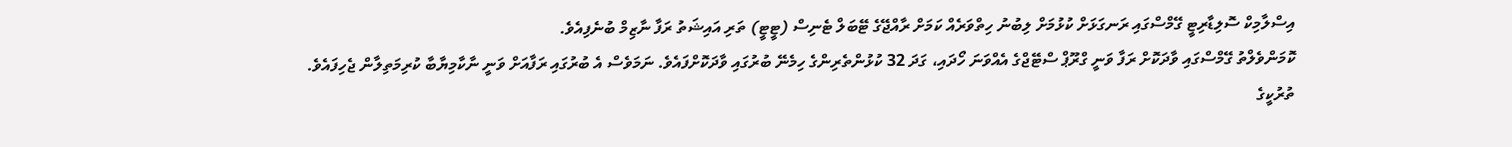އިސްލާމިކް ސޮލިޑާރިޓީ ގޭމްސްގައި ރަނގަޅަށް ކުޅުމަށް ލިބުނު ހިތްވަރެއް ކަމަށް ރާއްޖޭގެ ޓޭބަލް ޓެނިސް (ޓީޓީ) ތަރި އައިޝަތު ރަފާ ނާޒިމް ބުނެފިއެވެ.
ކޮމަންވެލްތު ގޭމްސްގައި ވާދަކޮށް ރަފާ ވަނީ ގްރޫޕް ސްޓޭޖްގެ އެއްވަނަ ހޯދައި، ގަދަ 32 ކުޅުންތެރިންގެ ހިމެނޭ ބުރުގައި ވާދަކޮށްފައެވެ. ނަމަވެސް އެ ބުރުގައި ރަފާއަށް ވަނީ ނާކާމިޔާބާ ކުރިމަތިލާން ޖެހިފައެވެ.
ތުރުކީގެ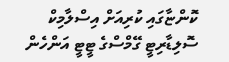ކޮންޏާގައި ކުރިއަށް އިސްލާމިކް ސޮލިޑާރިޓީ ގޭމްސްގެ ޓީޓީ އަންހެން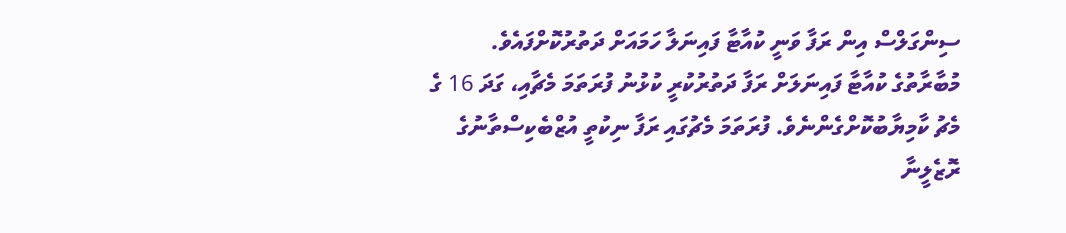ސިންގަލްސް އިން ރަފާ ވަނީ ކުއާޓާ ފައިނަލާ ހަމައަށް ދަތުރުކޮށްފައެވެ. މުބާރާތުގެ ކުއާޓާ ފައިނަލަށް ރަފާ ދަތުރުކުރީ ކުޅުނު ފުރަތަމަ މެޗާއި، ގަދަ 16 ގެ މެޗު ކާމިޔާބުކޮށްގެންނެވެ. ފުރަތަމަ މެޗުގައި ރަފާ ނިކުތީ އުޒްބެކިސްތާނުގެ ރޮޒެލީނާ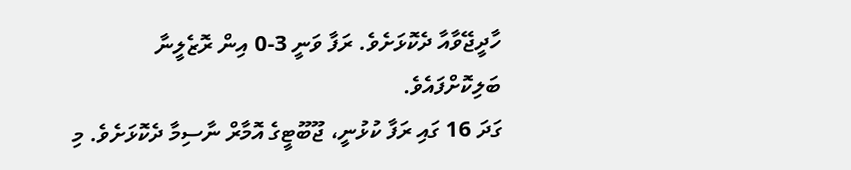ހާދީޖޭވާއާ ދެކޮޅަށެވެ. ރަފާ ވަނީ 3-0 އިން ރޮޒެލީނާ ބަލިކޮށްފައެވެ.
ގަދަ 16 ގައި ރަފާ ކުޅުނީ، ޖޫބޫޓީގެ އޮމާރް ނާސިމާ ދެކޮޅަށެވެ. މި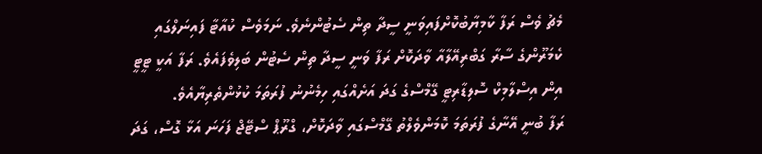މެޗު ވެސް ރަފާ ކާމިޔާބުކޮށްފައިވަނީ ސީދާ ތިން ސެޓުންނެވެ. ނަމަވެސް ކުއާޓާ ފައިނަލްގައި ކެމަރޫންގެ ސާރާ ގަބްރިއޭލާއާ ވާދަކޮށް ރަފާ ވަނީ ސީދާ ތިން ސެޓުން ބަލިވެފައެވެ. ރަފާ އަކީ ޓީޓީ އިން އިސްލާމިކް ސޮލިޑާރިޓީ ގޭމްސްގެ ގަދަ އަށެއްގައި ހިމެނުނު ފުރަތަމަ ކުޅުންތެރިޔާއެވެ.
ރަފާ ބުނީ އޭނާގެ ފުރަތަމަ ކޮމަންވެލްތު ގޭމްސްގައި ވާދަކޮށް، ގްރޫޕް ސްޓޭޖް ފަހަނަ އަޅާ ގޮސް، ގަދަ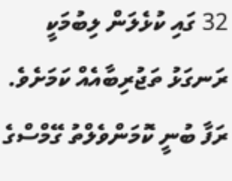32 ގައި ކުޅެލަން ލިބުމަކީ ރަނގަޅު ތަޖުރިބާއެއް ކަމަށެވެ. ރަފާ ބުނީ ކޮމަންވެލްތު ގޭމްސްގެ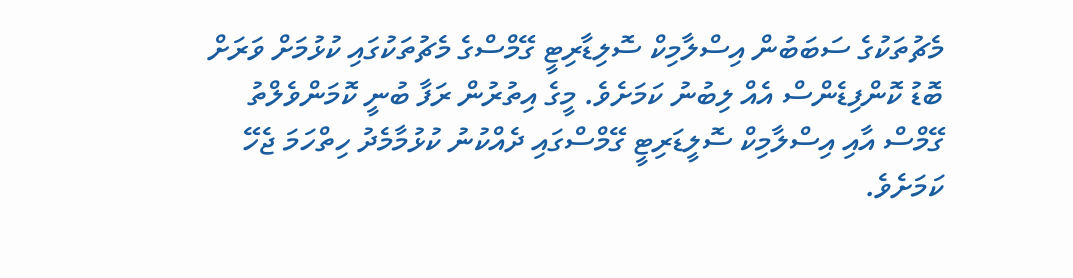މެޗުތަކުގެ ސަބަބުން އިސްލާމިކް ސޮލިޑާރިޓީ ގޭމްސްގެ މެޗުތަކުގައި ކުޅުމަށް ވަރަށް ބޮޑު ކޮންފިޑެންސް އެއް ލިބުނު ކަމަށެވެ. މީގެ އިތުރުން ރަފާ ބުނީ ކޮމަންވެލްތު ގޭމްސް އާއި އިސްލާމިކް ސޮލީޑަރިޓީ ގޭމްސްގައި ދެއްކުނު ކުޅުމާމެދު ހިތްހަމަ ޖެހޭ ކަމަށެވެ.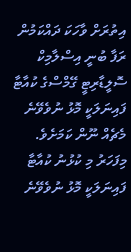އިތުރަށް ވާހަކަ ދައްކަމުން ރަފާ ބުނީ އިސްލާމިކް ސޮލީޑާރިޓީ ގޭމްސްގެ ކުއާޓާ ފައިނަލަކީ މޮޅު ނުވެވޭނެ މެޗެއް ނޫން ކަމަށެވެ.
މިފަހަރު މި ކުޅުނު ކުއާޓާ ފައިނަލަކީ މޮޅު ނުވެވޭނެ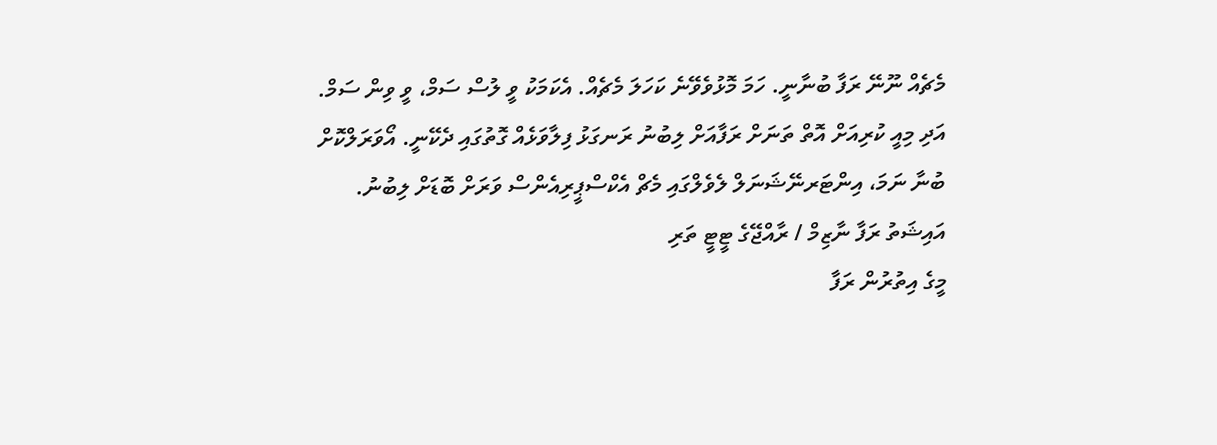މެޗެއް ނޫނޭ ރަފާ ބުނާނީ. ހަމަ މޮޅުވެވޭނެ ކަހަލަ މެޗެއް. އެކަމަކު ވީ ލުސް ސަމް، ވީ ވިން ސަމް. އަދި މިއީ ކުރިއަށް އޮތް ތަނަށް ރަފާއަށް ލިބުނު ރަނގަޅު ފިލާވަޅެއް ގޮތުގައި ދެކޭނީ. އޯވަރަލްކޮށް ބުނާ ނަމަ، އިންޓަރނޭޝަނަލް ލެވެލްގައި މެޗް އެކްސްޕީރިއެންސް ވަރަށް ބޮޑަށް ލިބުނު.
އައިޝަތު ރަފާ ނާޒިމް / ރާއްޖޭގެ ޓީޓީ ތަރި
މީގެ އިތުރުން ރަފާ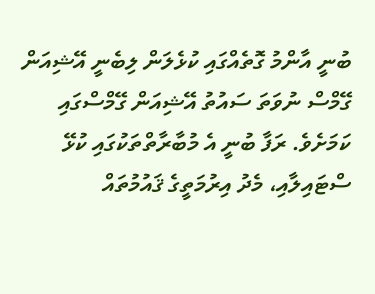ބުނީ އާންމު ގޮތެއްގައި ކުޅެލަން ލިބެނީ އޭޝިއަން ގޭމްސް ނުވަތަ ސައުތު އޭޝިއަން ގޭމްސްގައި ކަމަށެވެ. ރަފާ ބުނީ އެ މުބާރާތްތަކުގައި ކުޅޭ ސްޓައިލާއި، މެދު އިރުމަތީގެ ޤައުމުތައް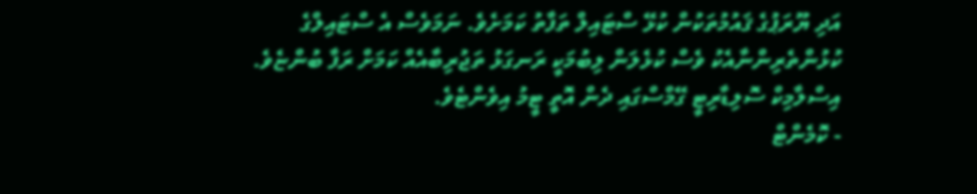އަދި ޔޫރަޕުގެ ޤައުމުތަކުން ކުޅޭ ސްޓައިލް ތަފާތު ކަމަށެވެ. ނަމަވެސް އެ ސްޓައިލްގެ ކުޅުންތެރިންނާއެކު ވެސް ކުޅެލަން ލިބުމަކީ ރަނގަޅު ތަޖުރިބާއެއް ކަމަށް ރަފާ ބުންޏެވެ.
އިސްލާމިކް ސޮލިޑާރިޓީ ގޭމްސްގައި ދެން އޮތީ ޓީމު އިވެންޓެވެ.
- ކޮމެންޓް